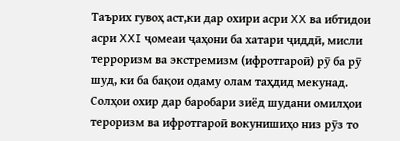Таърих гувоҳ аст,ки дар охири асри XX ва ибтидои асри XXI ҷомеаи ҷаҳони ба хатари ҷиддӣ, мисли терроризм ва экстремизм (ифротгароӣ) рӯ ба рӯ шуд, ки ба бақои одаму олам таҳдид мекунад. Солҳои охир дар баробари зиёд шудани омилҳои тероризм ва ифротгароӣ вокунишиҳо низ рӯз то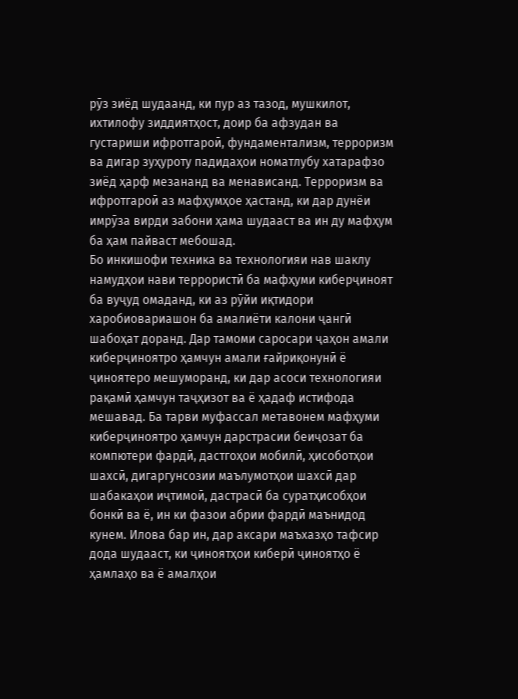рӯз зиёд шудаанд, ки пур аз тазод, мушкилот, ихтилофу зиддиятҳост, доир ба афзудан ва густариши ифротгароӣ, фундаментализм, терроризм ва дигар зуҳуроту падидаҳои номатлубу хатарафзо зиёд ҳарф мезананд ва менависанд. Терроризм ва ифротгароӣ аз мафҳумҳое ҳастанд, ки дар дунёи имрӯза вирди забони ҳама шудааст ва ин ду мафҳум ба ҳам пайваст мебошад.
Бо инкишофи техника ва технологияи нав шаклу намудҳои нави террористӣ ба мафҳуми киберҷиноят ба вуҷуд омаданд, ки аз рӯйи иқтидори харобиовариашон ба амалиёти калони ҷангӣ шабоҳат доранд. Дар тамоми саросари ҷаҳон амали киберҷиноятро ҳамчун амали ғайриқонунӣ ё ҷиноятеро мешуморанд, ки дар асоси технологияи рақамӣ ҳамчун таҷҳизот ва ё ҳадаф истифода мешавад. Ба тарви муфассал метавонем мафҳуми киберҷиноятро ҳамчун дарстрасии беиҷозат ба компютери фардӣ, дастгоҳои мобилӣ, ҳисоботҳои шахсӣ, дигаргунсозии маълумотҳои шахсӣ дар шабакаҳои иҷтимоӣ, дастрасӣ ба суратҳисобҳои бонкӣ ва ё, ин ки фазои абрии фардӣ маънидод кунем. Илова бар ин, дар аксари маъхазҳо тафсир дода шудааст, ки ҷиноятҳои киберӣ ҷиноятҳо ё ҳамлаҳо ва ё амалҳои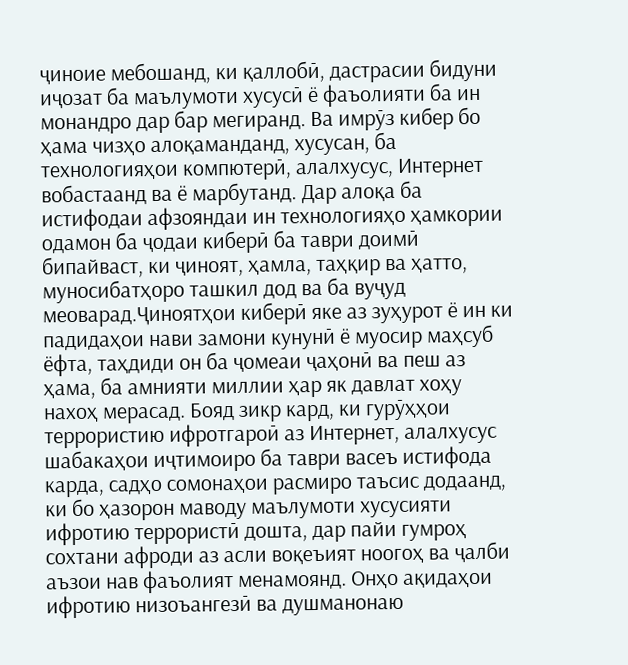ҷиноие мебошанд, ки қаллобӣ, дастрасии бидуни иҷозат ба маълумоти хусусӣ ё фаъолияти ба ин монандро дар бар мегиранд. Ва имрӯз кибер бо ҳама чизҳо алоқаманданд, хусусан, ба технологияҳои компютерӣ, алалхусус, Интернет вобастаанд ва ё марбутанд. Дар алоқа ба истифодаи афзояндаи ин технологияҳо ҳамкории одамон ба ҷодаи киберӣ ба таври доимӣ бипайваст, ки ҷиноят, ҳамла, таҳқир ва ҳатто, муносибатҳоро ташкил дод ва ба вуҷуд меоварад.Ҷиноятҳои киберӣ яке аз зуҳурот ё ин ки падидаҳои нави замони кунунӣ ё муосир маҳсуб ёфта, таҳдиди он ба ҷомеаи ҷаҳонӣ ва пеш аз ҳама, ба амнияти миллии ҳар як давлат хоҳу нахоҳ мерасад. Бояд зикр кард, ки гурӯҳҳои террористию ифротгароӣ аз Интернет, алалхусус шабакаҳои иҷтимоиро ба таври васеъ истифода карда, садҳо сомонаҳои расмиро таъсис додаанд, ки бо ҳазорон маводу маълумоти хусусияти ифротию террористӣ дошта, дар пайи гумроҳ сохтани афроди аз асли воқеъият ноогоҳ ва ҷалби аъзои нав фаъолият менамоянд. Онҳо ақидаҳои ифротию низоъангезӣ ва душманонаю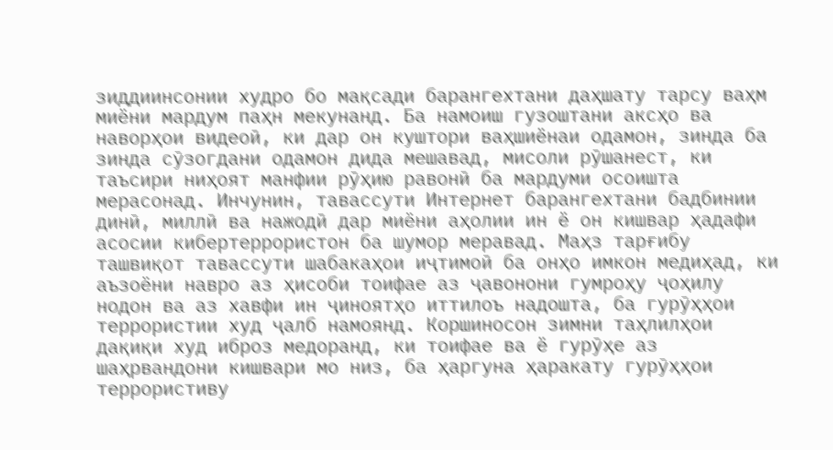зиддиинсонии худро бо мақсади барангехтани даҳшату тарсу ваҳм миёни мардум паҳн мекунанд. Ба намоиш гузоштани аксҳо ва наворҳои видеоӣ, ки дар он куштори ваҳшиёнаи одамон, зинда ба зинда сӯзогдани одамон дида мешавад, мисоли рӯшанест, ки таъсири ниҳоят манфии рӯҳию равонӣ ба мардуми осоишта мерасонад. Инчунин, тавассути Интернет барангехтани бадбинии динӣ, миллӣ ва нажодӣ дар миёни аҳолии ин ё он кишвар ҳадафи асосии кибертеррористон ба шумор меравад. Маҳз тарғибу ташвиқот тавассути шабакаҳои иҷтимоӣ ба онҳо имкон медиҳад, ки аъзоёни навро аз ҳисоби тоифае аз ҷавонони гумроҳу ҷоҳилу нодон ва аз хавфи ин ҷиноятҳо иттилоъ надошта, ба гурӯҳҳои террористии худ ҷалб намоянд. Коршиносон зимни таҳлилҳои дақиқи худ иброз медоранд, ки тоифае ва ё гурӯҳе аз шаҳрвандони кишвари мо низ, ба ҳаргуна ҳаракату гурӯҳҳои террористиву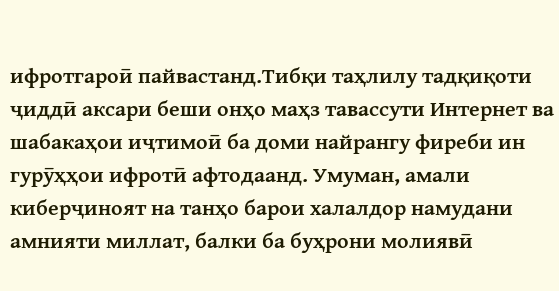ифротгароӣ пайвастанд.Тибқи таҳлилу тадқиқоти ҷиддӣ аксари беши онҳо маҳз тавассути Интернет ва шабакаҳои иҷтимоӣ ба доми найрангу фиреби ин гурӯҳҳои ифротӣ афтодаанд. Умуман, амали киберҷиноят на танҳо барои халалдор намудани амнияти миллат, балки ба буҳрони молиявӣ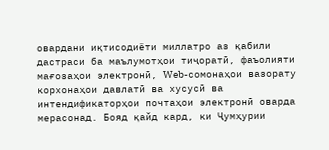овардани иқтисодиёти миллатро аз қабили дастраси ба маълумотҳои тиҷоратӣ, фаъолияти мағозаҳои электронӣ, Web-сомонаҳои вазорату корхонаҳои давлатӣ ва хусусӣ ва интендификаторҳои почтаҳои электронӣ оварда мерасонад. Бояд қайд кард, ки Ҷумҳурии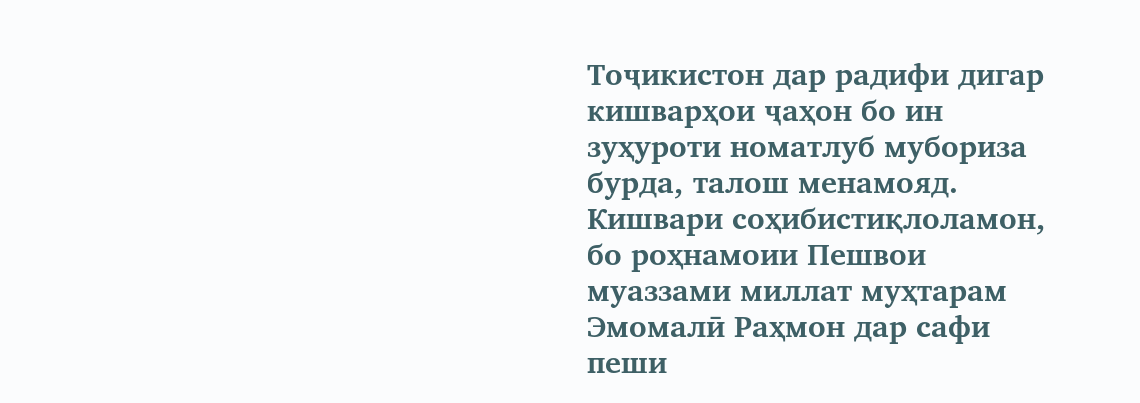Тоҷикистон дар радифи дигар кишварҳои ҷаҳон бо ин зуҳуроти номатлуб мубориза бурда, талош менамояд.
Кишвари соҳибистиқлоламон, бо роҳнамоии Пешвои муаззами миллат муҳтарам Эмомалӣ Раҳмон дар сафи пеши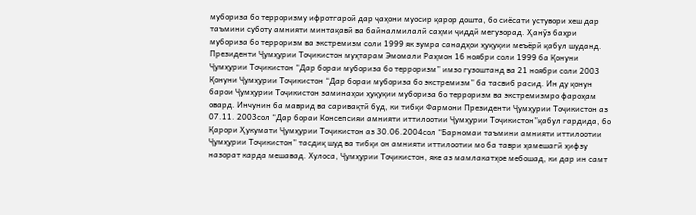мубориза бо терроризму ифротгароӣ дар ҷаҳони муосир қарор дошта, бо сиёсати устувори хеш дар таъмини суботу амнияти минтақавӣ ва байналмилалӣ саҳми ҷиддӣ мегузорад. Ҳанӯз баҳри мубориза бо терроризм ва экстремизм соли 1999 як зумра санадҳои ҳуқуқии меъёрӣ қабул шуданд. Президенти Ҷумҳурии Тоҷикистон муҳтарам Эмомали Раҳмон 16 ноябри соли 1999 ба Қонуни Ҷумҳурии Тоҷикистон “Дар бораи мубориза бо терроризм” имзо гузоштанд ва 21 ноябри соли 2003 Қонуни Ҷумҳурии Тоҷикистон “Дар бораи мубориза бо экстремизм” ба тасвиб расид. Ин ду қонун барои Ҷумҳурии Тоҷикистон заминаҳои ҳуқуқии мубориза бо терроризм ва экстремизмро фароҳам овард. Инчунин ба маврид ва саривақтӣ буд, ки тибқи Фармони Президенти Ҷумҳурии Тоҷикистон аз 07.11. 2003сол “Дар бораи Консепсияи амнияти иттилоотии Ҷумҳурии Тоҷикистон”қабул гардида, бо Қарори Ҳукумати Ҷумҳурии Тоҷикистон аз 30.06.2004сол “Барномаи таъмини амнияти иттилоотии Ҷумҳурии Тоҷикистон” тасдиқ шуд ва тибқи он амнияти иттилоотии мо ба таври ҳамешагӣ ҳифзу назорат карда мешавад. Хулоса, Ҷумҳурии Тоҷикистон, яке аз мамлакатҳое мебошад, ки дар ин самт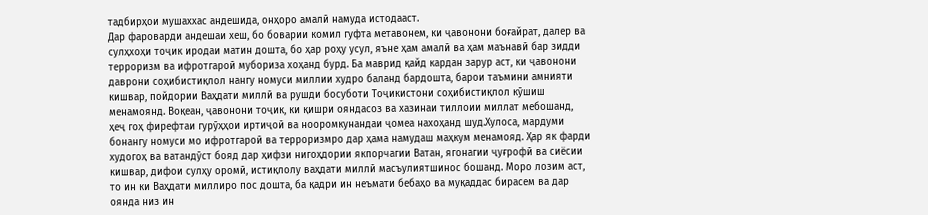тадбирҳои мушаххас андешида, онҳоро амалӣ намуда истодааст.
Дар фароварди андешаи хеш, бо боварии комил гуфта метавонем, ки ҷавонони боғайрат, далер ва сулҳхоҳи тоҷик иродаи матин дошта, бо ҳар роҳу усул, яъне ҳам амалӣ ва ҳам маънавӣ бар зидди терроризм ва ифротгароӣ мубориза хоҳанд бурд. Ба маврид қайд кардан зарур аст, ки ҷавонони даврони соҳибистиқлол нангу номуси миллии худро баланд бардошта, барои таъмини амнияти кишвар, пойдории Ваҳдати миллӣ ва рушди босуботи Тоҷикистони соҳибистиқлол кӯшиш менамоянд. Воқеан, ҷавонони тоҷик, ки қишри ояндасоз ва хазинаи тиллоии миллат мебошанд, ҳеҷ гоҳ фирефтаи гурӯҳҳои иртиҷоӣ ва нооромкунандаи ҷомеа нахоҳанд шуд.Хулоса, мардуми бонангу номуси мо ифротгароӣ ва терроризмро дар ҳама намудаш маҳкум менамояд. Ҳар як фарди худогоҳ ва ватандӯст бояд дар ҳифзи нигоҳдории якпорчагии Ватан, ягонагии ҷуғрофӣ ва сиёсии кишвар, дифои сулҳу оромӣ, истиқлолу ваҳдати миллӣ масъулиятшинос бошанд. Моро лозим аст, то ин ки Ваҳдати миллиро пос дошта, ба қадри ин неъмати бебаҳо ва муқаддас бирасем ва дар оянда низ ин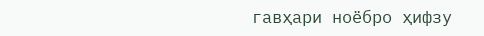гавҳари ноёбро ҳифзу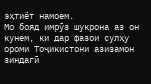эҳтиёт намоем.
Мо бояд имрӯз шукрона аз он кунем, ки дар фазои сулҳу ороми Тоҷикистони азизамон зиндагӣ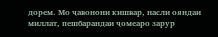дорем. Мо ҷавонони кишвар, насли ояндаи миллат, пешбарандаи ҷомеаро зарур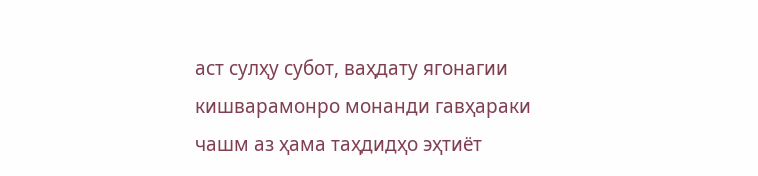аст сулҳу субот, ваҳдату ягонагии кишварамонро монанди гавҳараки чашм аз ҳама таҳдидҳо эҳтиёт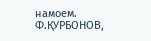намоем.
Ф.ҚУРБОНОВ,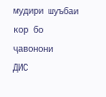мудири шуъбаи кор бо ҷавонони
ДИС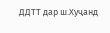ДДТТ дар ш.Хуҷанд